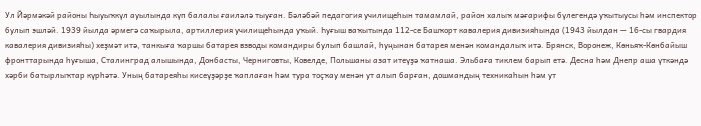Ул Йәрмәкәй районы Һыуыҡкүл ауылында күп балалы ғаиләлә тыуған. Бәләбәй педагогия училищеһын тамамлай, район халыҡ мәғарифы бүлегендә уҡытыусы һәм инспектор булып эшләй. 1939 йылда әрмегә саҡырыла, артиллерия училищеһында уҡый. Һуғыш ваҡытында 112-се Башҡорт кавалерия дивизияһында (1943 йылдан — 16-сы гвардия кавалерия дивизияһы) хеҙмәт итә, танкыға ҡаршы батарея взводы командиры булып башлай, һуңынан батарея менән командалыҡ итә. Брянск, Воронеж, Көньяҡ-Көнбайыш фронттарында һуғыша, Сталинград алышында, Донбасты, Черниговты, Ковелде, Польшаны азат итеүҙә ҡатнаша. Эльбаға тиклем барып етә. Десна һәм Днепр аша үткәндә хәрби батырлыҡтар күрһәтә. Уның батареяһы кисеүҙәрҙе ҡаплаған һәм тура тоҫҡау менән ут алып барған, дошмандың техникаһын һәм ут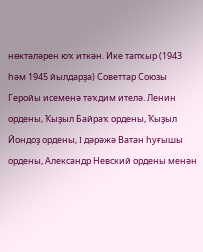нөктәләрен юҡ иткән. Ике тапҡыр (1943 һәм 1945 йылдарҙа) Советтар Союзы Геройы исеменә тәҡдим ителә. Ленин ордены, Ҡыҙыл Байраҡ ордены, Ҡыҙыл Йондоҙ ордены, I дәрәжә Ватан һуғышы ордены, Александр Невский ордены менән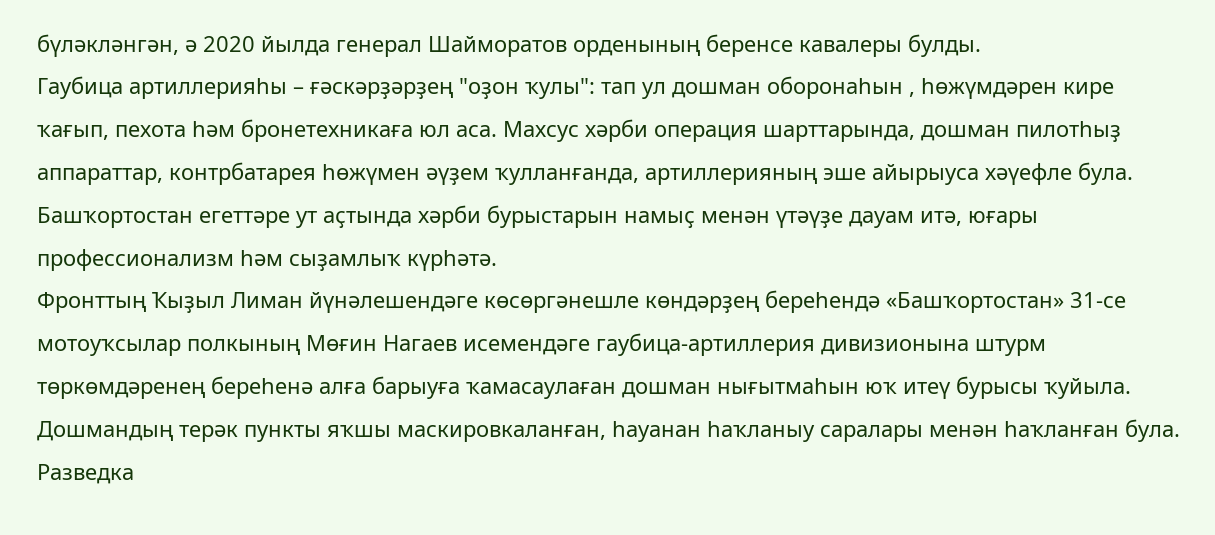бүләкләнгән, ә 2020 йылда генерал Шайморатов орденының беренсе кавалеры булды.
Гаубица артиллерияһы – ғәскәрҙәрҙең "оҙон ҡулы": тап ул дошман оборонаһын , һөжүмдәрен кире ҡағып, пехота һәм бронетехникаға юл аса. Махсус хәрби операция шарттарында, дошман пилотһыҙ аппараттар, контрбатарея һөжүмен әүҙем ҡулланғанда, артиллерияның эше айырыуса хәүефле була. Башҡортостан егеттәре ут аҫтында хәрби бурыстарын намыҫ менән үтәүҙе дауам итә, юғары профессионализм һәм сыҙамлыҡ күрһәтә.
Фронттың Ҡыҙыл Лиман йүнәлешендәге көсөргәнешле көндәрҙең береһендә «Башҡортостан» 31-се мотоуҡсылар полкының Мөғин Нагаев исемендәге гаубица-артиллерия дивизионына штурм төркөмдәренең береһенә алға барыуға ҡамасаулаған дошман нығытмаһын юҡ итеү бурысы ҡуйыла. Дошмандың терәк пункты яҡшы маскировкаланған, һауанан һаҡланыу саралары менән һаҡланған була. Разведка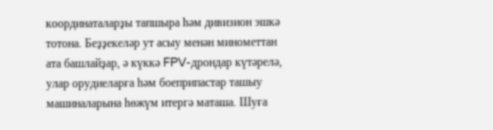координаталарҙы тапшыра һәм дивизион эшкә тотона. Беҙҙекеләр ут асыу менән минометтан ата башлайҙар, ә күккә FPV-дрондар күтәрелә, улар орудиеларға һәм боеприпастар ташыу машиналарына һөжүм итергә маташа. Шуға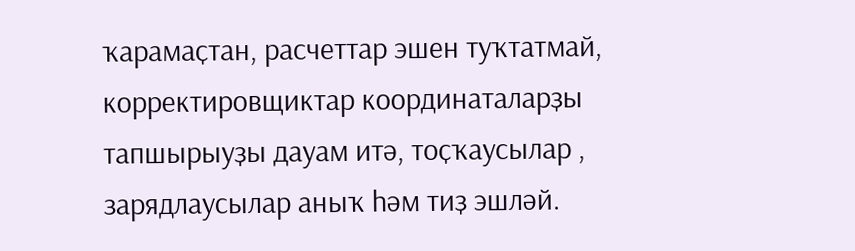ҡарамаҫтан, расчеттар эшен туҡтатмай, корректировщиктар координаталарҙы тапшырыуҙы дауам итә, тоҫҡаусылар , зарядлаусылар аныҡ һәм тиҙ эшләй.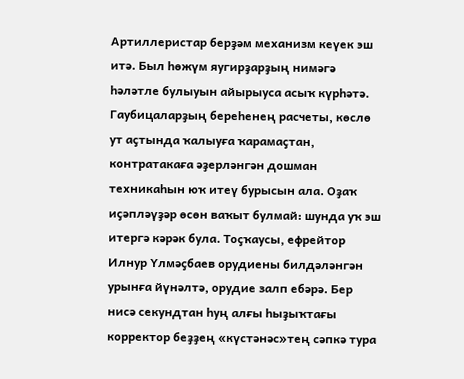Артиллеристар берҙәм механизм кеүек эш итә. Был һөжүм яугирҙарҙың нимәгә һәләтле булыуын айырыуса асыҡ күрһәтә. Гаубицаларҙың береһенең расчеты, көслө ут аҫтында ҡалыуға ҡарамаҫтан, контратакаға әҙерләнгән дошман техникаһын юҡ итеү бурысын ала. Оҙаҡ иҫәпләүҙәр өсөн ваҡыт булмай: шунда уҡ эш итергә кәрәк була. Тоҫҡаусы, ефрейтор Илнур Үлмәҫбаев орудиены билдәләнгән урынға йүнәлтә, орудие залп ебәрә. Бер нисә секундтан һуң алғы һыҙыҡтағы корректор беҙҙең «күстәнәс»тең сәпкә тура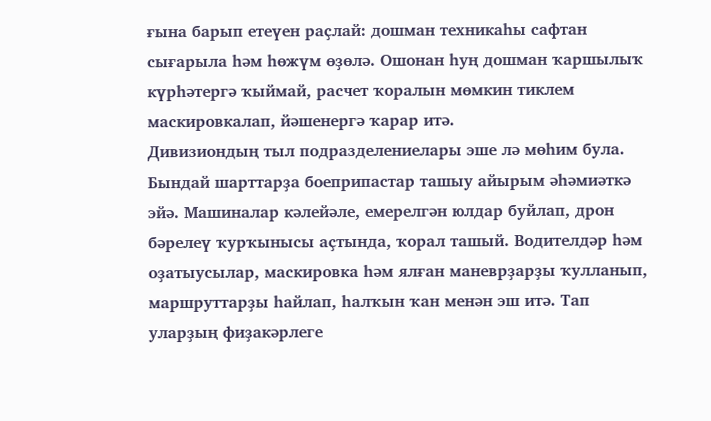ғына барып етеүен раҫлай: дошман техникаһы сафтан сығарыла һәм һөжүм өҙөлә. Ошонан һуң дошман ҡаршылыҡ күрһәтергә ҡыймай, расчет ҡоралын мөмкин тиклем маскировкалап, йәшенергә ҡарар итә.
Дивизиондың тыл подразделениелары эше лә мөһим була. Бындай шарттарҙа боеприпастар ташыу айырым әһәмиәткә эйә. Машиналар кәлейәле, емерелгән юлдар буйлап, дрон бәрелеү ҡурҡынысы аҫтында, ҡорал ташый. Водителдәр һәм оҙатыусылар, маскировка һәм ялған маневрҙарҙы ҡулланып, маршруттарҙы һайлап, һалҡын ҡан менән эш итә. Тап уларҙың фиҙакәрлеге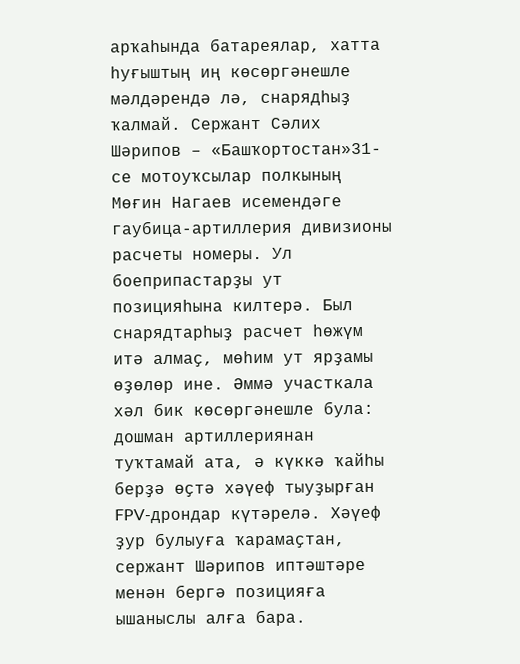арҡаһында батареялар, хатта һуғыштың иң көсөргәнешле мәлдәрендә лә, снарядһыҙ ҡалмай. Сержант Сәлих Шәрипов – «Башҡортостан»31-се мотоуҡсылар полкының Мөғин Нагаев исемендәге гаубица-артиллерия дивизионы расчеты номеры. Ул боеприпастарҙы ут позицияһына килтерә. Был снарядтарһыҙ расчет һөжүм итә алмаҫ, мөһим ут ярҙамы өҙөлөр ине. Әммә участкала хәл бик көсөргәнешле була: дошман артиллериянан туҡтамай ата, ә күккә ҡайһы берҙә өҫтә хәүеф тыуҙырған FPV-дрондар күтәрелә. Хәүеф ҙур булыуға ҡарамаҫтан, сержант Шәрипов иптәштәре менән бергә позицияға ышаныслы алға бара.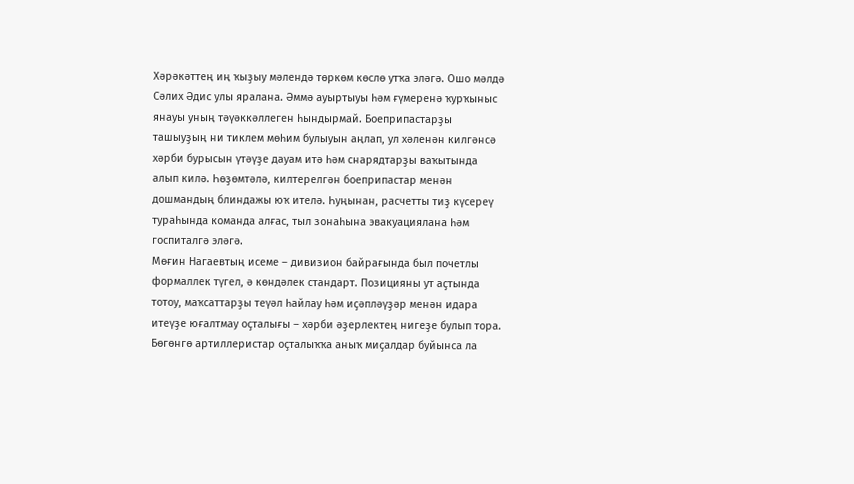Хәрәкәттең иң ҡыҙыу мәлендә төркөм көслө утҡа эләгә. Ошо мәлдә Сәлих Әдис улы яралана. Әммә ауыртыуы һәм ғүмеренә ҡурҡыныс янауы уның тәүәккәллеген һындырмай. Боеприпастарҙы ташыуҙың ни тиклем мөһим булыуын аңлап, ул хәленән килгәнсә хәрби бурысын үтәүҙе дауам итә һәм снарядтарҙы ваҡытында алып килә. Һөҙөмтәлә, килтерелгән боеприпастар менән дошмандың блиндажы юҡ ителә. Һуңынан, расчетты тиҙ күсереү тураһында команда алғас, тыл зонаһына эвакуациялана һәм госпиталгә эләгә.
Мөғин Нагаевтың исеме – дивизион байрағында был почетлы формаллек түгел, ә көндәлек стандарт. Позицияны ут аҫтында тотоу, маҡсаттарҙы теүәл һайлау һәм иҫәпләүҙәр менән идара итеүҙе юғалтмау оҫталығы – хәрби әҙерлектең нигеҙе булып тора. Бөгөнгө артиллеристар оҫталыҡҡа аныҡ миҫалдар буйынса ла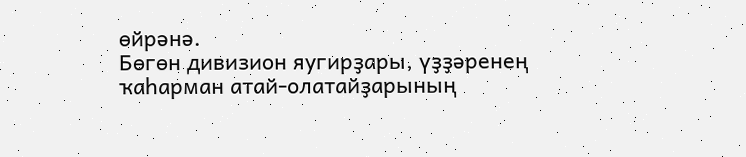өйрәнә.
Бөгөн дивизион яугирҙары, үҙҙәренең ҡаһарман атай-олатайҙарының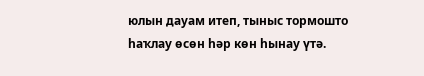юлын дауам итеп, тыныс тормошто һаҡлау өсөн һәр көн һынау үтә.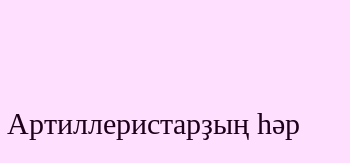Артиллеристарҙың һәр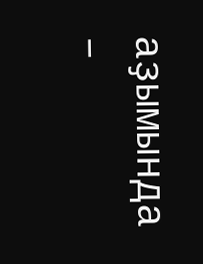аҙымында –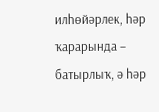илһөйәрлек, һәр ҡарарында – батырлыҡ, ә һәр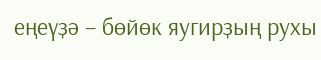еңеүҙә – бөйөк яугирҙың рухы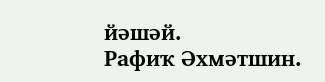йәшәй.
Рафиҡ Әхмәтшин.